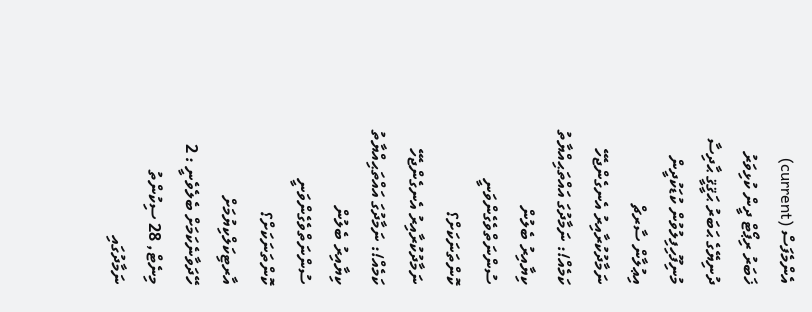އެންމެފަސް (current) ޚަބަރު ރިޕޯޓް ދީން ކުޅިވަރު ދުނިޔޭގެ ޙަބަރު ޙަޤީޤީ ޙާދިސާ މުނިފޫހިފިލުވުން ކުޑަކުދީން އިޢުލާން ސާރޗް
ނަމާދުކުރާއިރު އެނގެންޖެހޭ ކަމެއް!: ނަމާދުގަ އައްތަޙިއްޔާތު ކިޔާއިރު ބެލުން ސުންނަތްވެގެންވަނީ ކޮންތަނަކަށް؟
ނަމާދުކުރާއިރު އެނގެންޖެހޭ ކަމެއް!: ނަމާދުގަ އައްތަޙިއްޔާތު ކިޔާއިރު ބެލުން ސުންނަތްވެގެންވަނީ ކޮންތަނަކަށް؟
އާރޓިކަލްކިޔުމަށް ހޭދަވާނެކަމަށް ބެލެވެނީ : 2 މިނެޓް, 28 ސިކުންތު
ނަމާދުގައި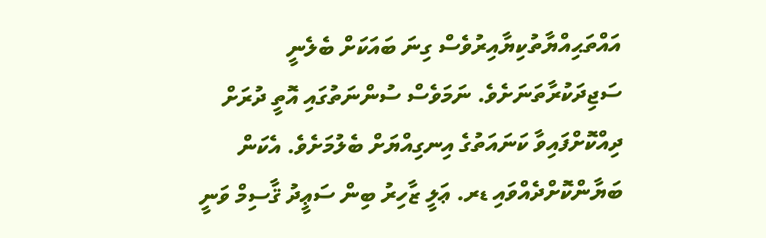އައްތަޙިއްޔާތުކިޔާއިރުވެސް ގިނަ ބައަކަށް ބެލެނީ ސަޖިދަކުރާތަނަށެވެ. ނަމަވެސް ސުންނަތުގައި އޮތީ ދުރަށް ދިއްކޮށްފައިވާ ކަނައަތުގެ އިނގިއްޔަށް ބެލުމަށެވެ. އެކަން ބަޔާންކޮށްދެއްވައި ޑރ. ޢަލީ ޒާހިރު ބިން ސަޢީދު ޤާސިމް ވަނީ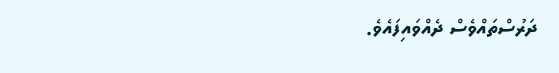ދަރުސްތައްވެސް ދެއްވައިފައެވެ.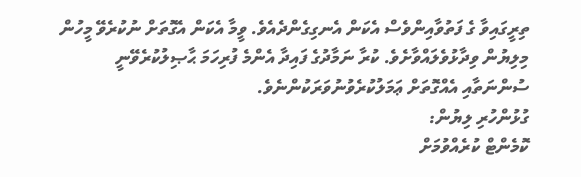ތިރީގައިވާ ގެ ފަތުވާއިންވެސް އެކަން އެނގިގެންދެއެވެ. ވީމާ އެކަން އެގޮތަށް ނުކުރެވޭ މީހުން މިލިޔުން ވިދާޅުވެލައްވާށެވެ. ކުރާ ނަމާދުގެ ފައިދާ އެންމެ ފުރިހަމަ ޙާޞިލުކުރެވޭނީ ސުންނަތާއި އެއްގޮތަށް ޢަމަލުކުރެވުނުވަރަކުންނެވެ.
ގުޅުންހުރި ލިޔުން:
ކޮމެންޓް ކުރެއްވުމަށް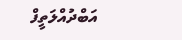އަބްދުއްލަތީފް